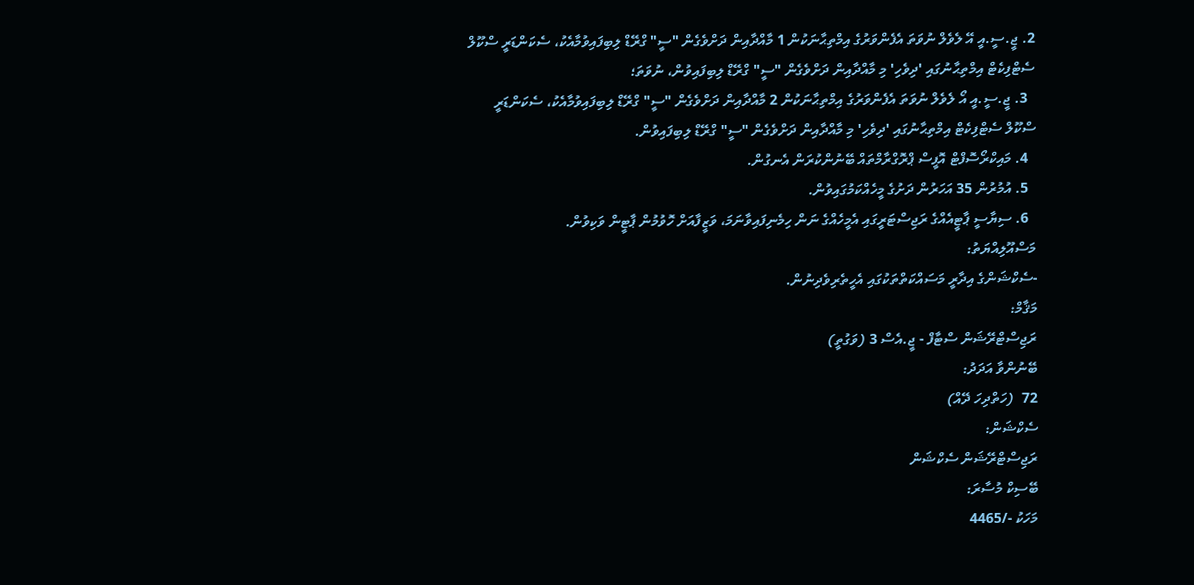2. ޖީ.ސީ.އީ އޭ ލެވެލް ނުވަތަ އެފެންވަރުގެ އިމްތިޙާނަކުން 1 މާއްދާއިން ދަށްވެގެން "ސީ" ގްރޭޑް ލިބިފައިވުމާއެކު، ސެކަންޑަރީ ސްކޫލް ސެޓްފިކެޓް އިމްތިޙާނުގައި 'ދިވެހި' މި މާއްދާއިން ދަށްވެގެން "ސީ" ގްރޭޑް ލިބިފައިވުން، ނުވަތަ؛
  3. ޖީ.ސީ.އީ އޯ ލެވެލް ނުވަތަ އެފެންވަރުގެ އިމްތިޙާނަކުން 2 މާއްދާއިން ދަށްވެގެން "ސީ" ގްރޭޑް ލިބިފައިވުމާއެކު، ސެކަންޑަރީ ސްކޫލް ސެޓްފިކެޓް އިމްތިޙާނުގައި 'ދިވެހި' މި މާއްދާއިން ދަށްވެގެން "ސީ" ގްރޭޑް ލިބިފައިވުން.
  4. މައިކްރޯސޮފްޓް އޮފީސް ޕްރޮގްރާމްތައް ބޭނުންކުރަން އެނގުން.
  5. އުމުރުން 35 އަހަރުން ދަށުގެ މީހެއްކަމުގައިވުން.
  6. ސިޔާސީ ޕާޓީއެއްގެ ރަޖިސްޓަރީގައި އެމީހެއްގެ ނަން ހިމެނިފައިވާނަމަ، ވަޒީފާއަށް ހޮވުމުން ޕާޓީން ވަކިވުން.
މަސްއޫލިއްޔަތު:
-ސެކްޝަންގެ އިދާރީ މަސައްކަތްތަކުގައި އެހީތެރިވެދިނުން.
މަޤާމް:
ރަޖިސްޓްރޭޝަން ސްޓާފް - ޖީ.އެސް 3 (ވަގުތީ)
ބޭނުންވާ އަދަދު:
72  (ހަތްދިހަ ދޭއް)
ސެކްޝަން:
ރަޖިސްޓްރޭޝަން ސެކްޝަން
ބޭސިކް މުސާރަ:
މަހަކު -/4465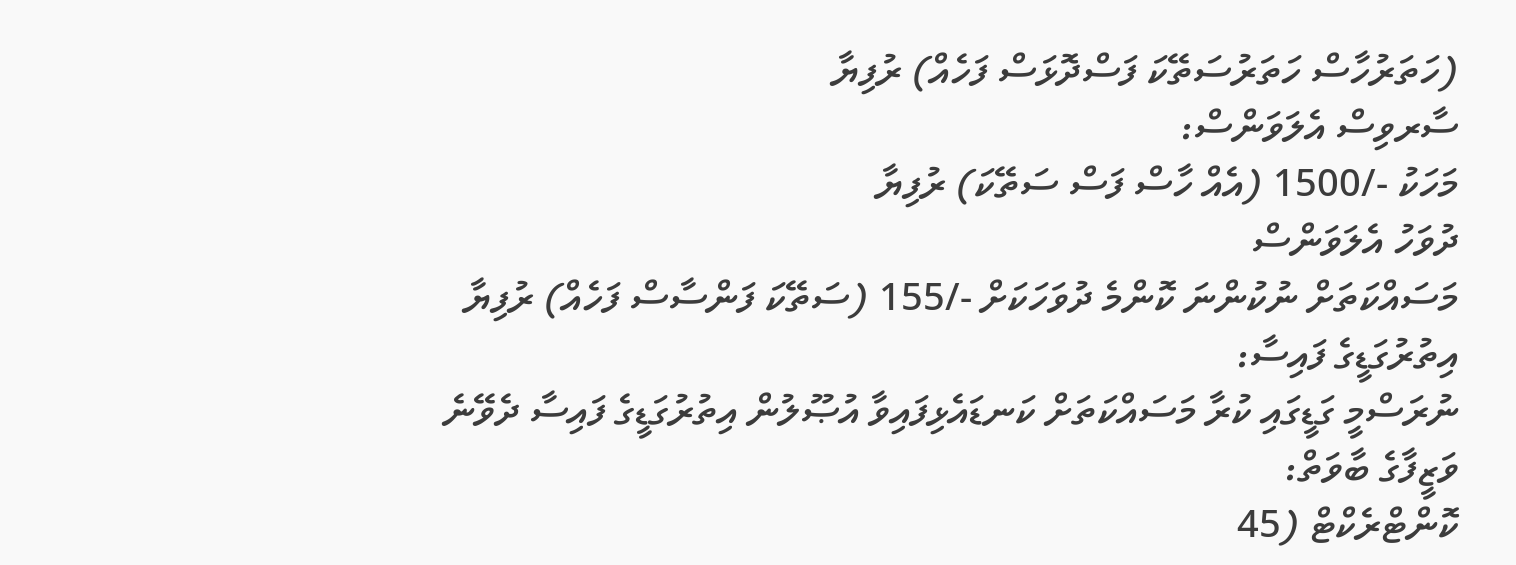(ހަތަރުހާސް ހަތަރުސަތޭކަ ފަސްދޮޅަސް ފަހެއް) ރުފިޔާ
ސާރވިސް އެލަވަންސް:
މަހަކު -/1500 (އެއް ހާސް ފަސް ސަތޭކަ) ރުފިޔާ
ދުވަހު އެލަވަންސް
މަސައްކަތަށް ނުކުންނަ ކޮންމެ ދުވަހަކަށް -/155 (ސަތޭކަ ފަންސާސް ފަހެއް) ރުފިޔާ
އިތުރުގަޑީގެ ފައިސާ:
ނުރަސްމީ ގަޑީގައި ކުރާ މަސައްކަތަށް ކަނޑައެޅިފައިވާ އުޞޫލުން އިތުރުގަޑީގެ ފައިސާ ދެވޭނެ
ވަޒީފާގެ ބާވަތް:
ކޮންޓްރެކްޓް (45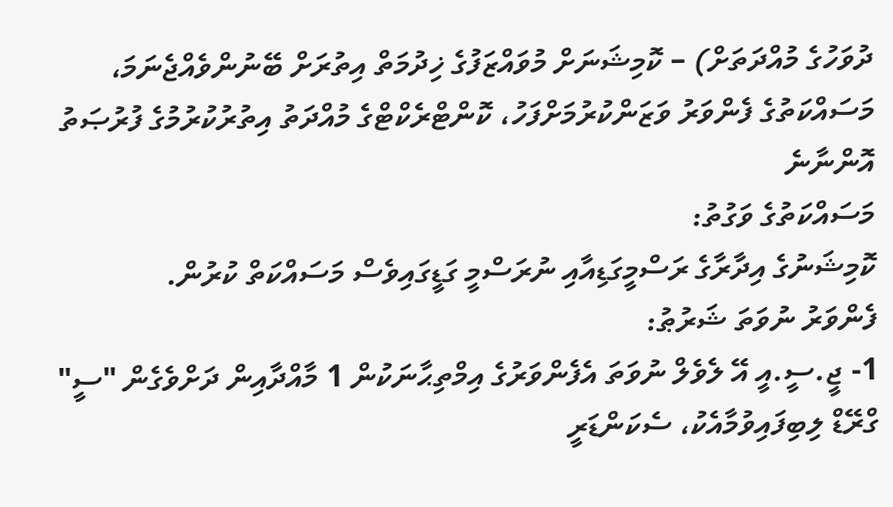ދުވަހުގެ މުއްދަތަށް) – ކޮމިޝަނަށް މުވައްޒަފުގެ ޚިދުމަތް އިތުރަށް ބޭނުންވެއްޖެނަމަ، މަސައްކަތުގެ ފެންވަރު ވަޒަންކުރުމަށްފަހު، ކޮންޓްރެކްޓްގެ މުއްދަތު އިތުރުކުރުމުގެ ފުރުޞަތު އޮންނާނެ
މަސައްކަތުގެ ވަގުތު:
ކޮމިޝަނުގެ އިދާރާގެ ރަސްމީގަޑިއާއި ނުރަސްމީ ގަޑީގައިވެސް މަސައްކަތް ކުރުން.
ފެންވަރު ނުވަތަ ޝަރުޠު:
1- ޖީ.ސީ.އީ އޭ ލެވެލް ނުވަތަ އެފެންވަރުގެ އިމްތިޙާނަކުން 1 މާއްދާއިން ދަށްވެގެން "ސީ" ގްރޭޑް ލިބިފައިވުމާއެކު، ސެކަންޑަރީ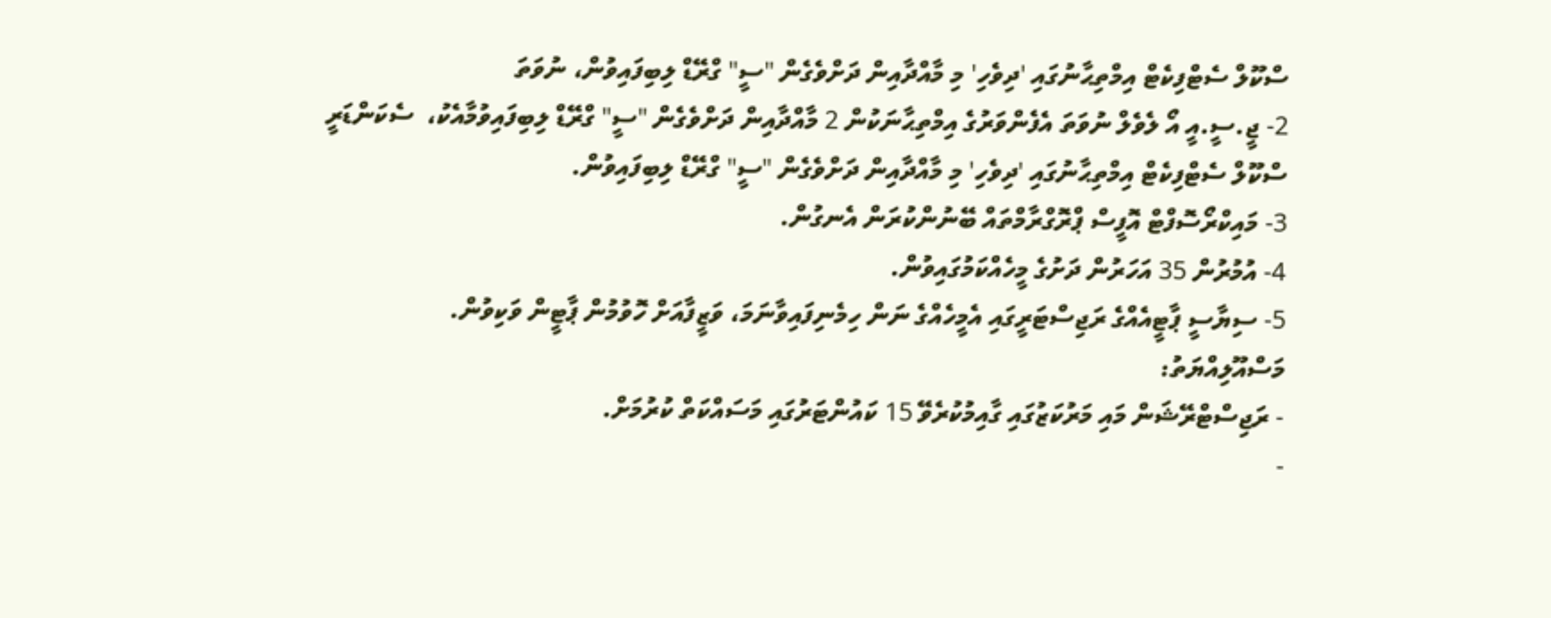ސްކޫލް ސެޓްފިކެޓް އިމްތިޙާނުގައި 'ދިވެހި' މި މާއްދާއިން ދަށްވެގެން "ސީ" ގްރޭޑް ލިބިފައިވުން، ނުވަތަ
2- ޖީ.ސީ.އީ އޯ ލެވެލް ނުވަތަ އެފެންވަރުގެ އިމްތިޙާނަކުން 2 މާއްދާއިން ދަށްވެގެން "ސީ" ގްރޭޑް ލިބިފައިވުމާއެކު،  ސެކަންޑަރީ ސްކޫލް ސެޓްފިކެޓް އިމްތިޙާނުގައި 'ދިވެހި' މި މާއްދާއިން ދަށްވެގެން "ސީ" ގްރޭޑް ލިބިފައިވުން.
3- މައިކްރޯސޮފްޓް އޮފީސް ޕްރޮގްރާމްތައް ބޭނުންކުރަން އެނގުން.
4- އުމުރުން 35 އަހަރުން ދަށުގެ މީހެއްކަމުގައިވުން.
5- ސިޔާސީ ޕާޓީއެއްގެ ރަޖިސްޓަރީގައި އެމީހެއްގެ ނަން ހިމެނިފައިވާނަމަ، ވަޒީފާއަށް ހޮވުމުން ޕާޓީން ވަކިވުން.
މަސްއޫލިއްޔަތު:
- ރަޖިސްޓްރޭޝަން މައި މަރުކަޒުގައި ގާއިމުކުރެވޭ 15 ކައުންޓަރުގައި މަސައްކަތް ކުރުމަށް.
-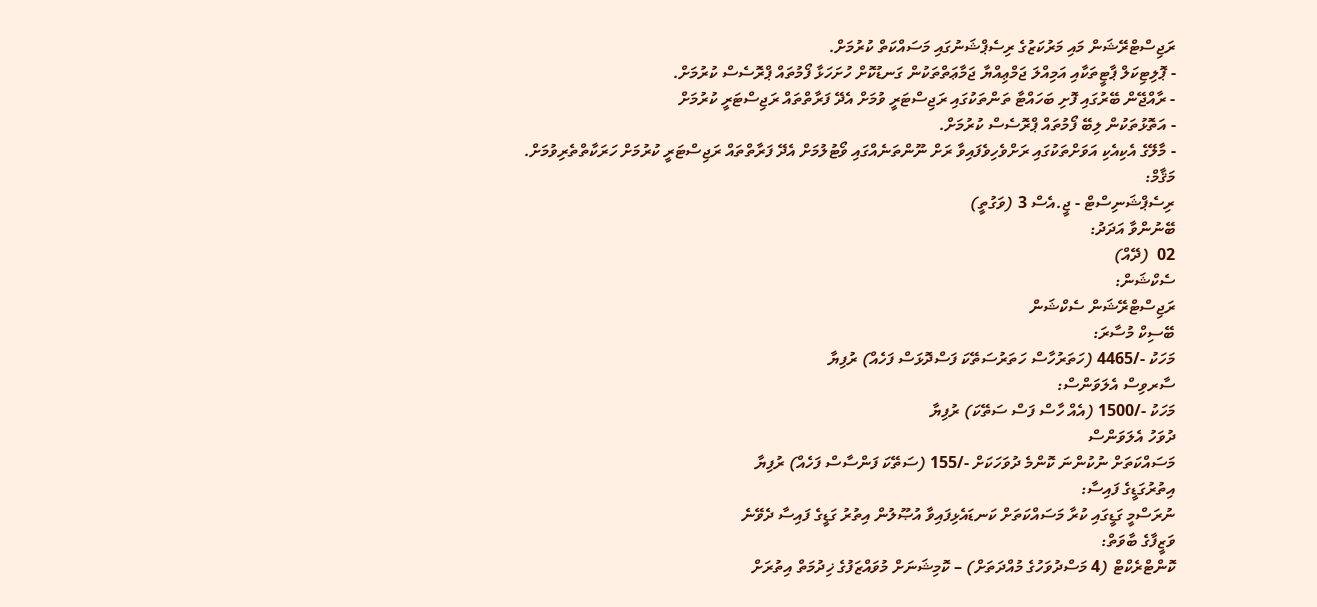ރަޖިސްޓްރޭޝަން މައި މަރުކަޒުގެ ރިސެޕްޝަނުގައި މަސައްކަތް ކުރުމަށް.
- ޕޮލިޓިކަލް ޕާޓީތަކާއި އަމިއްލަ ޖަމްޢިއްޔާ ޖަމާޢަތްތަކުން ގަނޑުކޮށް ހުށަހަޅާ ފޯމުތައް ޕްރޮސެސް ކުރުމަށް.
- ރާއްޖޭން ބޭރުގައި ފޮށި ބަހައްޓާ ތަންތަކުގައި ރަޖިސްޓަރީ ވުމަށް އެދޭ ފަރާތްތައް ރަޖިސްޓަރީ ކުރުމަށް
- އަތޮޅުތަކުން ލިބޭ ފޯމުތައް ޕްރޮސެސް ކުރުމަށް.
- މާލޭގެ އެކިއެކި އަވަށްތަކުގައި ރަށްވެހިވެފައިވާ ރަށް ނޫންތަނެއްގައި ވޯޓުލުމަށް އެދޭ ފަރާތްތައް ރަޖިސްޓަރީ ކުރުމަށް ހަރަކާތްތެރިވުމަށް.
މަޤާމް:
ރިސެޕްޝަނިސްޓް - ޖީ.އެސް 3 (ވަގުތީ)
ބޭނުންވާ އަދަދު:
02  (ދޭއް)
ސެކްޝަން:
ރަޖިސްޓްރޭޝަން ސެކްޝަން
ބޭސިކް މުސާރަ:
މަހަކު -/4465 (ހަތަރުހާސް ހަތަރުސަތޭކަ ފަސްދޮޅަސް ފަހެއް) ރުފިޔާ
ސާރވިސް އެލަވަންސް:
މަހަކު -/1500 (އެއް ހާސް ފަސް ސަތޭކަ) ރުފިޔާ
ދުވަހު އެލަވަންސް
މަސައްކަތަށް ނުކުންނަ ކޮންމެ ދުވަހަކަށް -/155 (ސަތޭކަ ފަންސާސް ފަހެއް) ރުފިޔާ
އިތުރުގަޑީގެ ފައިސާ:
ނުރަސްމީ ގަޑީގައި ކުރާ މަސައްކަތަށް ކަނޑައެޅިފައިވާ އުޞޫލުން އިތުރު ގަޑީގެ ފައިސާ ދެވޭނެ
ވަޒީފާގެ ބާވަތް:
ކޮންޓްރެކްޓް (4 މަސްދުވަހުގެ މުއްދަތަށް) – ކޮމިޝަނަށް މުވައްޒަފުގެ ޚިދުމަތް އިތުރަށް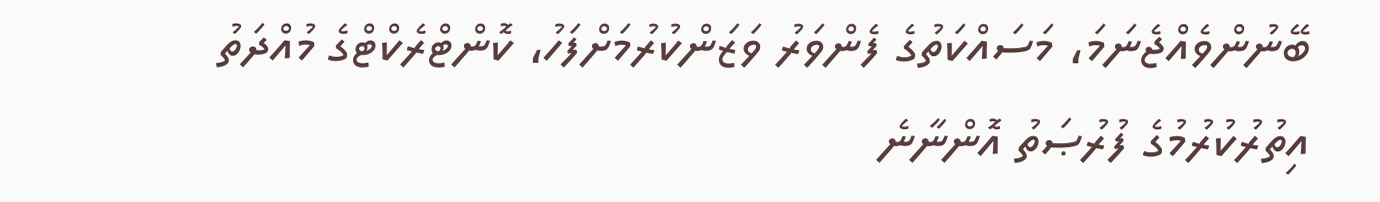ބޭނުންވެއްޖެނަމަ، މަސައްކަތުގެ ފެންވަރު ވަޒަންކުރުމަށްފަހު، ކޮންޓްރެކްޓްގެ މުއްދަތު އިތުރުކުރުމުގެ ފުރުޞަތު އޮންނާނެ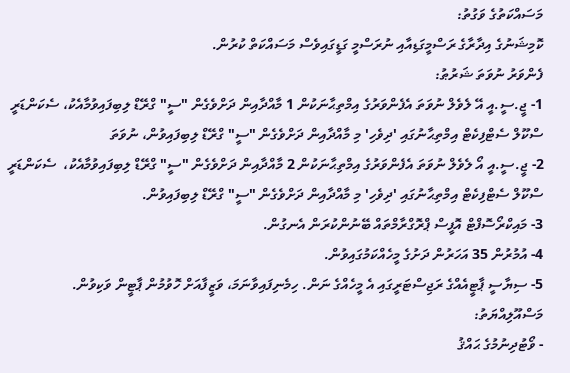މަސައްކަތުގެ ވަގުތު:
ކޮމިޝަނުގެ އިދާރާގެ ރަސްމީގަޑިއާއި ނުރަސްމީ ގަޑީގައިވެސް މަސައްކަތް ކުރުން.
ފެންވަރު ނުވަތަ ޝަރުޠު:
1- ޖީ.ސީ.އީ އޭ ލެވެލް ނުވަތަ އެފެންވަރުގެ އިމްތިޙާނަކުން 1 މާއްދާއިން ދަށްވެގެން "ސީ" ގްރޭޑް ލިބިފައިވުމާއެކު، ސެކަންޑަރީ ސްކޫލް ސެޓްފިކެޓް އިމްތިޙާނުގައި 'ދިވެހި' މި މާއްދާއިން ދަށްވެގެން "ސީ" ގްރޭޑް ލިބިފައިވުން، ނުވަތަ
2- ޖީ.ސީ.އީ އޯ ލެވެލް ނުވަތަ އެފެންވަރުގެ އިމްތިޙާނަކުން 2 މާއްދާއިން ދަށްވެގެން "ސީ" ގްރޭޑް ލިބިފައިވުމާއެކު،  ސެކަންޑަރީ ސްކޫލް ސެޓްފިކެޓް އިމްތިޙާނުގައި 'ދިވެހި' މި މާއްދާއިން ދަށްވެގެން "ސީ" ގްރޭޑް ލިބިފައިވުން.
3- މައިކްރޯސޮފްޓް އޮފީސް ޕްރޮގްރާމްތައް ބޭނުންކުރަން އެނގުން.
4- އުމުރުން 35 އަހަރުން ދަށުގެ މީހެއްކަމުގައިވުން.
5- ސިޔާސީ ޕާޓީއެއްގެ ރަޖިސްޓަރީގައި އެ މީހެއްގެ ނަން. ހިމެނިފައިވާނަމަ، ވަޒީފާއަށް ހޮވުމުން ޕާޓީން ވަކިވުން.
މަސްއޫލިއްޔަތު:
- ވޯޓުދިނުމުގެ ޙައްޤު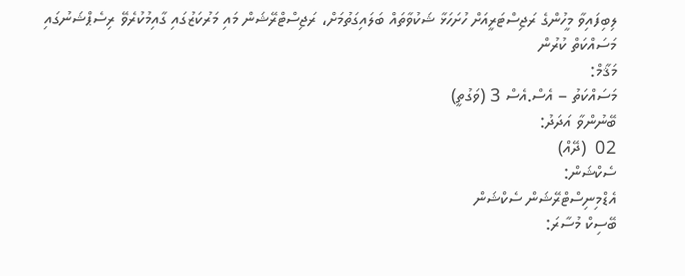ލިބިފައިވާ މީހުންގެ ރަޖިސްޓަރީއަށް ހުށަހަޅާ ޝަކުވާތައް ބަލައިގަތުމަށް، ރަޖިސްޓްރޭޝަން މައި މަރުކަޒުގައި ގާއިމުކުރެވޭ ރިސެޕްޝަނުގައި މަސައްކަތް ކުރުން
މަޤާމް:
މަސައްކަތު – އެސް.އެސް 3 (ވަގުތީ)
ބޭނުންވާ އަދަދު:
02  (ދޭއް)
ސެކްޝަން:
އެޑްމިނިސްޓްރޭޝަން ސެކްޝަން
ބޭސިކް މުސާރަ: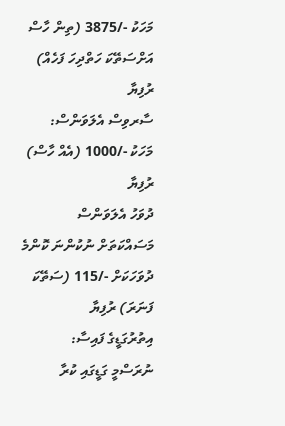މަހަކު -/3875 (ތިން ހާސް އަށްސަތޭކަ ހަތްދިހަ ފަހެއް) ރުފިޔާ
ސާރވިސް އެލަވަންސް:
މަހަކު -/1000 (އެއް ހާސް) ރުފިޔާ
ދުވަހު އެލަވަންސް
މަސައްކަތަށް ނުކުންނަ ކޮންމެ ދުވަހަކަށް -/115 (ސަތޭކަ ފަނަރަ) ރުފިޔާ
އިތުރުގަޑީގެ ފައިސާ:
ނުރަސްމީ ގަޑީގައި ކުރާ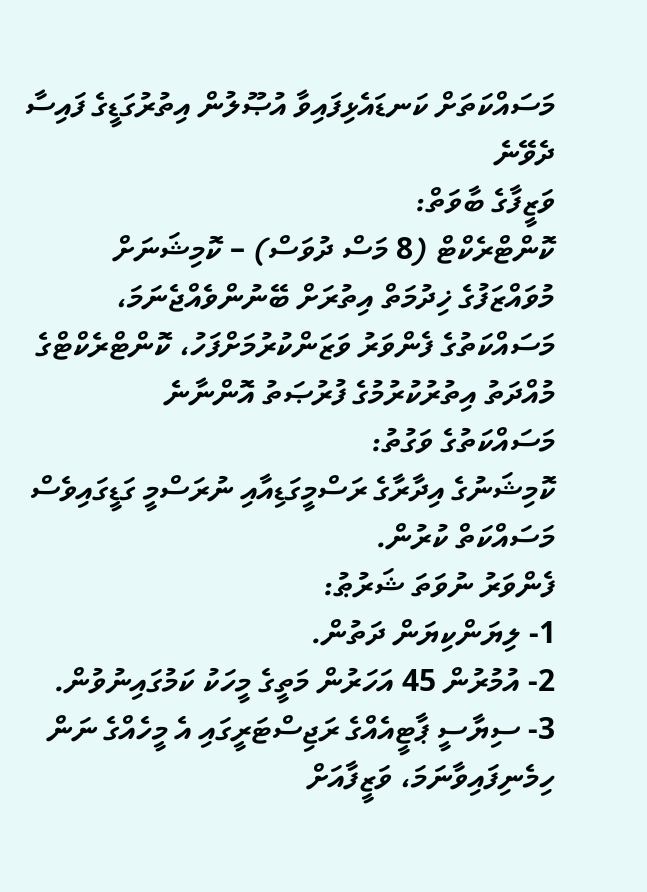މަސައްކަތަށް ކަނޑައެޅިފައިވާ އުޞޫލުން އިތުރުގަޑީގެ ފައިސާ ދެވޭނެ
ވަޒީފާގެ ބާވަތް:
ކޮންޓްރެކްޓް (8 މަސް ދުވަސް) – ކޮމިޝަނަށް މުވައްޒަފުގެ ޚިދުމަތް އިތުރަށް ބޭނުންވެއްޖެނަމަ، މަސައްކަތުގެ ފެންވަރު ވަޒަންކުރުމަށްފަހު، ކޮންޓްރެކްޓްގެ މުއްދަތު އިތުރުކުރުމުގެ ފުރުޞަތު އޮންނާނެ
މަސައްކަތުގެ ވަގުތު:
ކޮމިޝަނުގެ އިދާރާގެ ރަސްމީގަޑިއާއި ނުރަސްމީ ގަޑީގައިވެސް މަސައްކަތް ކުރުން.
ފެންވަރު ނުވަތަ ޝަރުޠު:
1- ލިޔަންކިޔަން ދަތުން.
2- އުމުރުން 45 އަހަރުން މަތީގެ މީހަކު ކަމުގައިނުވުން.
3- ސިޔާސީ ޕާޓީއެއްގެ ރަޖިސްޓަރީގައި އެ މީހެއްގެ ނަން ހިމެނިފައިވާނަމަ، ވަޒީފާއަށް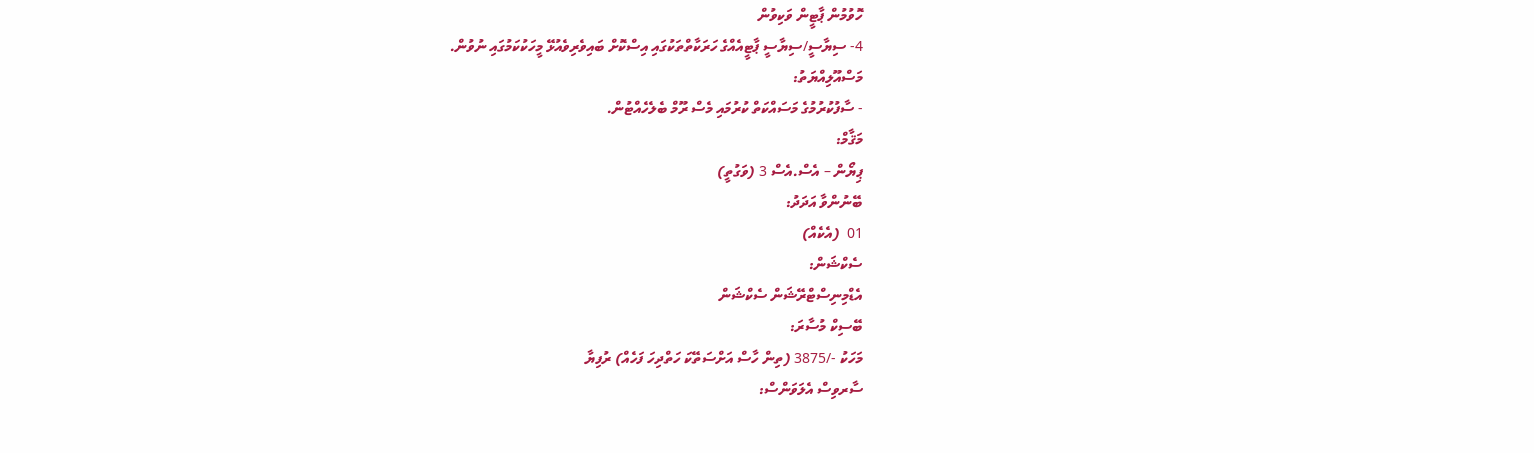ހޮވުމުން ޕާޓީން ވަކިވުން
4- ސިޔާސީ/ސިޔާސީ ޕާޓީއެއްގެ ހަރަކާތްތަކުގައި އިސްކޮށް ބައިވެރިވެއުޅޭ މީހަކުކަމުގައި ނުވުން.
މަސްއޫލިއްޔަތު:
- ސާފުކުރުމުގެ މަސައްކަތް ކުރުމައި މެސް ރޫމް ބެލެހެއްޓުން.
މަޤާމް:
ޕިޔޯން – އެސް.އެސް 3 (ވަގުތީ)
ބޭނުންވާ އަދަދު:
01  (އެކެއް)
ސެކްޝަން:
އެޑްމިނިސްޓްރޭޝަން ސެކްޝަން
ބޭސިކް މުސާރަ:
މަހަކު -/3875 (ތިން ހާސް އަށްސަތޭކަ ހަތްދިހަ ފަހެއް) ރުފިޔާ
ސާރވިސް އެލަވަންސް: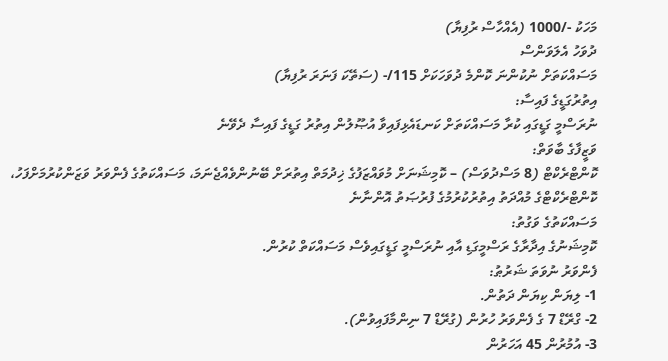މަހަކު -/1000 (އެއްހާސް ރުފިޔާ)
ދުވަހު އެލަވަންސް
މަސައްކަތަށް ނުކުންނަ ކޮންމެ ދުވަހަކަށް 115/- (ސަތޭކަ ފަނަރަ ރުފިޔާ)
އިތުރުގަޑީގެ ފައިސާ:
ނުރަސްމީ ގަޑީގައި ކުރާ މަސައްކަތަށް ކަނޑައެޅިފައިވާ އުޞޫލުން އިތުރު ގަޑީގެ ފައިސާ ދެވޭނެ
ވަޒީފާގެ ބާވަތް:
ކޮންޓްރެކްޓް (8 މަސްދުވަސް) – ކޮމިޝަނަށް މުވައްޒަފުގެ ޚިދުމަތް އިތުރަށް ބޭނުންވެއްޖެނަމަ، މަސައްކަތުގެ ފެންވަރު ވަޒަންކުރުމަށްފަހު، ކޮންޓްރެކްޓްގެ މުއްދަތު އިތުރުކުރުމުގެ ފުރުޞަތު އޮންނާނެ
މަސައްކަތުގެ ވަގުތު:
ކޮމިޝަނުގެ އިދާރާގެ ރަސްމީގަޑި އާއި ނުރަސްމީ ގަޑީގައިވެސް މަސައްކަތް ކުރުން.
ފެންވަރު ނުވަތަ ޝަރުޠު:
1- ލިޔަން ކިޔަން ދަތުން.
2- ގްރޭޑް 7 ގެ ފެންވަރު ހުރުން (ގުރޭޑް 7 ނިންމާފައިވުން).
3- އުމުރުން 45 އަހަރުން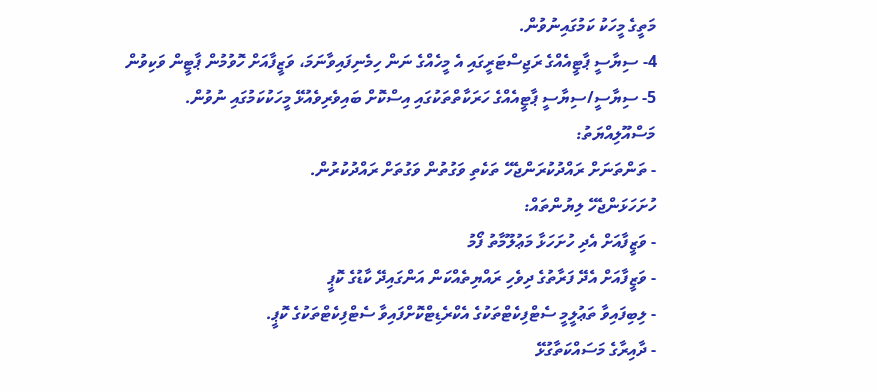މަތީގެ މީހަކު ކަމުގައިނުވުން.
4- ސިޔާސީ ޕާޓީއެއްގެ ރަޖިސްޓަރީގައި އެ މީހެއްގެ ނަން ހިމެނިފައިވާނަމަ، ވަޒީފާއަށް ހޮވުމުން ޕާޓީން ވަކިވުން
5- ސިޔާސީ/ސިޔާސީ ޕާޓީއެއްގެ ހަރަކާތްތަކުގައި އިސްކޮށް ބައިވެރިވެއުޅޭ މީހަކުކަމުގައި ނުވުން.
މަސްއޫލިއްޔަތު:
- ތަންތަނަށް ރައްދުކުރަންޖެހޭ ތަކެތި ވަގުތުން ވަގުތަށް ރައްދުކުރުން.
ހުށަހަޅަންޖެހޭ ލިޔުންތައް:
- ވަޒީފާއަށް އެދި ހުށަހަޅާ މަޢުލޫމާތު ފޯމު
- ވަޒީފާއަށް އެދޭ ފަރާތުގެ ދިވެހި ރައްޔިތެއްކަން އަންގައިދޭ ކާޑުގެ ކޮޕީ
- ލިބިފައިވާ ތަޢުލީމީ ސެޓްފިކެޓްތަކުގެ އެކްރެޑިޓްކޮށްފައިވާ ސެޓްފިކެޓްތަކުގެ ކޮޕީ.
- ދާއިރާގެ މަސައްކަތާގުޅޭ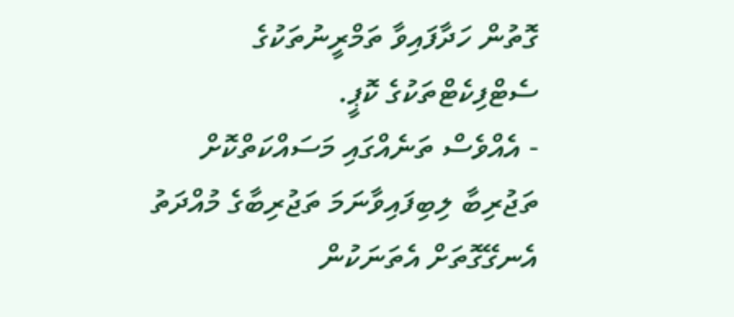ގޮތުން ހަދާފައިވާ ތަމްރީނުތަކުގެ ސެޓްފިކެޓްތަކުގެ ކޮޕީ.
- އެއްވެސް ތަނެއްގައި މަސައްކަތްކޮށް ތަޖުރިބާ ލިބިފައިވާނަމަ ތަޖުރިބާގެ މުއްދަތު އެނގޭގޮތަށް އެތަނަކުން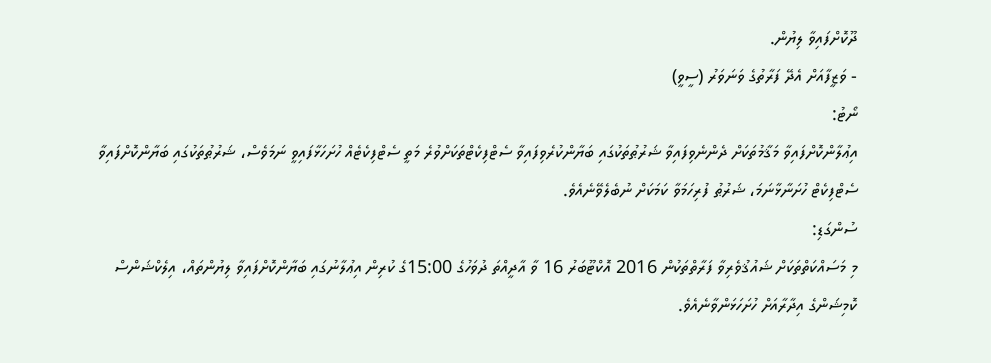ދޫކޮށްފައިވާ ލިޔުން.
- ވަޒީފާއަށް އެދޭ ފަރާތުގެ ވަނަވަރު (ސީވީ)
ނޯޓު:
އިޢުލާންކޮށްފައިވާ މަޤާމުތަކަށް ދެންނެވިފައިވާ ޝަރުޠުތަކުގައި ބަޔާންކުރެވިފައިވާ ސެޓްފިކެޓްތަކަށްވުރެ މަތީ ސެޓްފިކެޓެއް ހުށަހަޅާފައިވީ ނަމަވެސް، ޝަރުޠުތަކުގައި ބަޔާންކޮށްފައިވާ ސެޓްފިކެޓް ހުށަނާޅާނަމަ، ޝަރުޠު ފުރިހަމަވާ ކަމަކަށް ނުބެލެވޭނެއެވެ.
ސުންގަޑި:
މި މަސައްކަތްތަކަށް ޝައުޤުވެރިވާ ފަރާތްތަކުން 2016 އޮކްޓޫބަރު 16 ވާ އާދީއްތަ ދުވަހުގެ 15:00ގެ ކުރިން އިޢުލާނުގައި ބަޔާންކޮށްފައިވާ ލިޔުންތައް، އިލެކްޝަންސް ކޮމިޝަންގެ އިދާރާއަށް ހުށަހަޅަންވާނެއެވެ.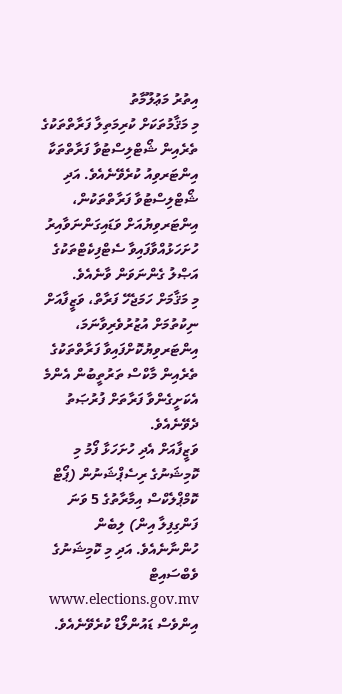އިތުރު މަޢުލޫމާތު
މި މަޤާމުތަކަށް ކުރިމަތިލާ ފަރާތްތަކުގެ ތެރެއިން ޝޯޓްލިސްޓުވާ ފަރާތްތަކާ އިންޓަރވިއު ކުރެވޭނެއެވެ. އަދި ޝޯޓްލިސްޓުވާ ފަރާތްތަކުން، އިންޓަރވިޔުއަށް ވަޑައިގަންނަވާއިރު ހުށަހަޅުއްވާފައިވާ ސެޓްފިކެޓްތަކުގެ އަޞްލު ގެންނަވަން ވާނެއެވެ.
މި މަޤާމަށް ހަމަޖެހޭ ފަރާތް، ވަޒީފާއަށް ނިކުތުމަށް އުޒުރުވެރިވާނަމަ، އިންޓަރވިޔުކޮށްފައިވާ ފަރާތްތަކުގެ ތެރެއިން މާކްސް ތަރުތީބުން އެންމެ އެކަށީގެންވާ ފަރާތަށް ފުރުޞަތު ދެވޭނެއެވެ.
ވަޒީފާއަށް އެދި ހުށަހަޅާ ފޯމު މި ކޮމިޝަނުގެ ރިސެޕްޝަނުން (ޕޯޓް ކޮމްޕްލެކްސް އިމާރާތުގެ 5 ވަނަ ފަންގިފިލާ އިން) ލިބެން ހުންނާނެއެވެ. އަދި މި ކޮމިޝަނުގެ ވެބްސައިޓް www.elections.gov.mv އިންވެސް ޑައުންލޯޑް ކުރެވޭނެއެވެ.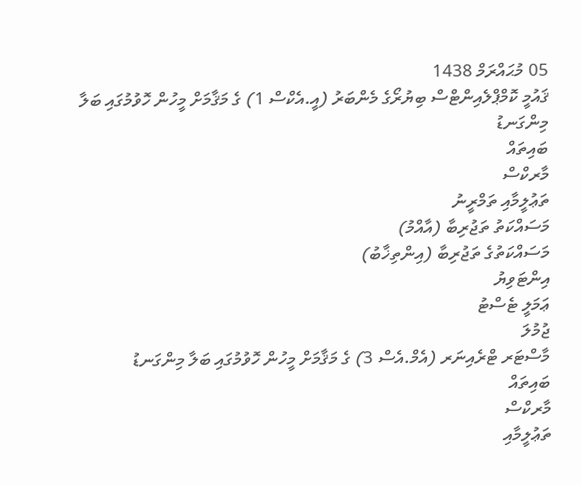05 މުޙައްރަމް 1438
ޤައުމީ ކޮމްޕްލެއިންޓްސް ބިޔުރޯގެ މެންބަރު (އީ.އެކްސް 1) ގެ މަޤާމަށް މީހުން ހޮވުމުގައި ބަލާ މިންގަނޑު
ބައިތައް
މާރކްސް
ތަޢުލީމާއި ތަމްރީނު
މަސައްކަތު ތަޖުރިބާ (އާއްމު)
މަސައްކަތުގެ ތަޖުރިބާ (އިންތިޚާބު)
އިންޓަވިޔު
ޢަމަލީ ޓެސްޓު
ޖުމުލަ
މާސްޓަރ ޓްރެއިނަރ (އެމް.އެސް 3) ގެ މަޤާމަށް މީހުން ހޮވުމުގައި ބަލާ މިންގަނޑު
ބައިތައް
މާރކްސް
ތަޢުލީމާއި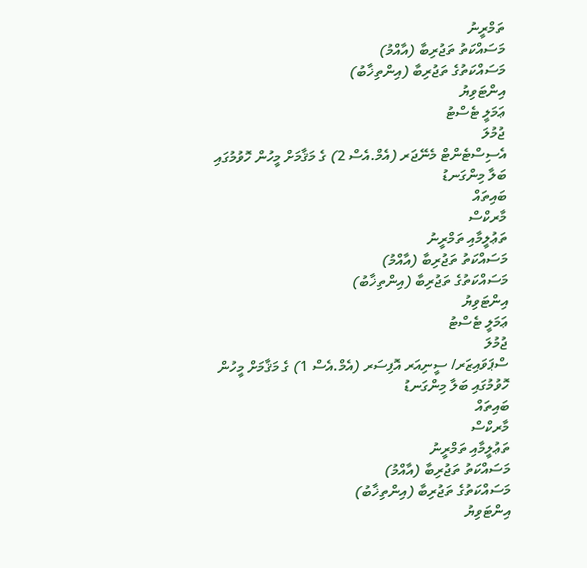ތަމްރީނު
މަސައްކަތު ތަޖުރިބާ (އާއްމު)
މަސައްކަތުގެ ތަޖުރިބާ (އިންތިޚާބު)
އިންޓަވިޔު
ޢަމަލީ ޓެސްޓު
ޖުމުލަ
އެސިސްޓެންޓް މެނޭޖަރ (އެމް.އެސް 2) ގެ މަޤާމަށް މީހުން ހޮވުމުގައި ބަލާ މިންގަނޑު
ބައިތައް
މާރކްސް
ތަޢުލީމާއި ތަމްރީނު
މަސައްކަތު ތަޖުރިބާ (އާއްމު)
މަސައްކަތުގެ ތަޖުރިބާ (އިންތިޚާބު)
އިންޓަވިޔު
ޢަމަލީ ޓެސްޓު
ޖުމުލަ
ސްޕަވައިޒަރ/ ސީނިއަރ އޮފިސަރ (އެމް.އެސް 1) ގެ މަޤާމަށް މީހުން ހޮވުމުގައި ބަލާ މިންގަނޑު
ބައިތައް
މާރކްސް
ތަޢުލީމާއި ތަމްރީނު
މަސައްކަތު ތަޖުރިބާ (އާއްމު)
މަސައްކަތުގެ ތަޖުރިބާ (އިންތިޚާބު)
އިންޓަވިޔު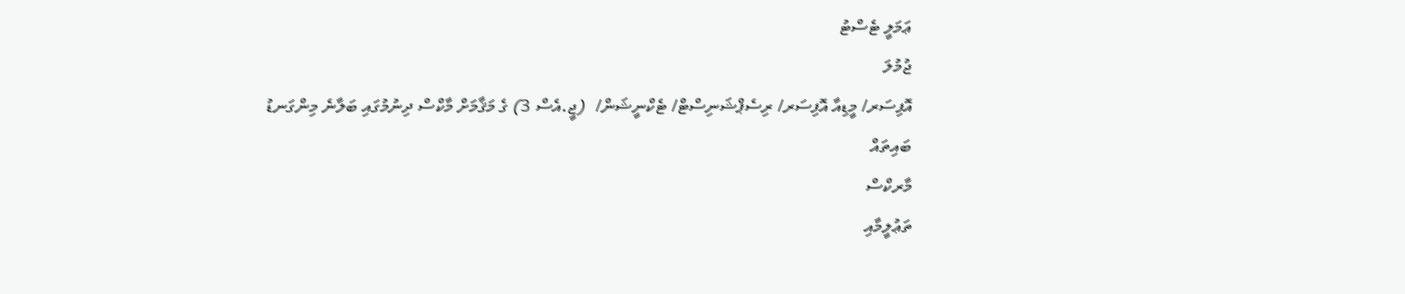ޢަމަލީ ޓެސްޓު
ޖުމުލަ
އޮފިސަރ/ މީޑިއާ އޮފިސަރ/ ރިސެޕްޝަނިސްޓް/ ޓެކްނީޝަން/  (ޖީ.އެސް 3) ގެ މަޤާމަށް މާކްސް ދިނުމުގައި ބަލާނެ މިންގަނޑު
ބައިތައް
މާރކްސް
ތަޢުލީމާއި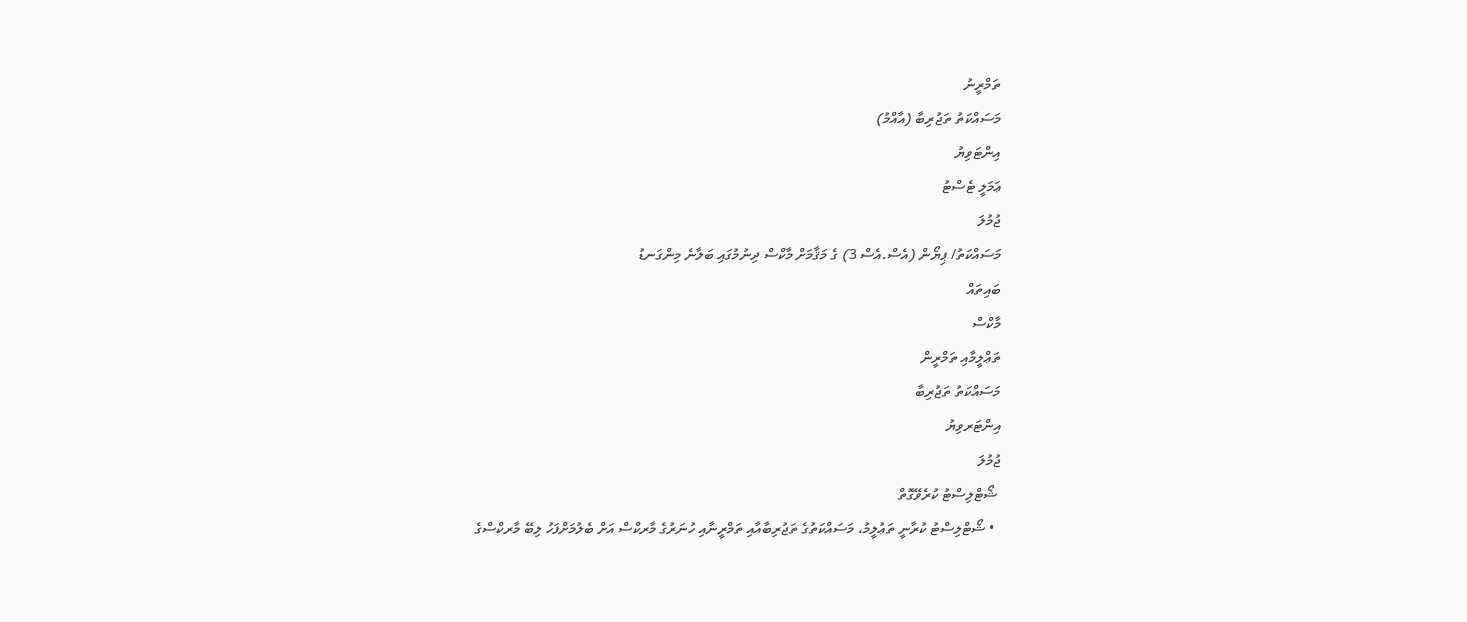ތަމްރީނު
މަސައްކަތު ތަޖުރިބާ (އާއްމު)
އިންޓަވިޔު
ޢަމަލީ ޓެސްޓު
ޖުމުލަ
މަސައްކަތު/ ޕިޔޯން (އެސް.އެސް 3) ގެ މަޤާމަށް މާކްސް ދިނުމުގައި ބަލާނެ މިންގަނޑު
ބައިތައް
މާކްސް
ތަޢްލީމާއި ތަމްރީން
މަސައްކަތު ތަޖުރިބާ
އިންޓަރވިޔު
ޖުމުލަ
 ޝޯޓްލިސްޓު ކުރެވޭގޮތް
  • ޝޯޓްލިސްޓު ކުރާނީ ތަޢުލީމު، މަސައްކަތުގެ ތަޖުރިބާއާއި ތަމްރީނާއި ހުނަރުގެ މާރކްސް އަށް ބެލުމަށްފަހު ލިބޭ މާރކްސްގެ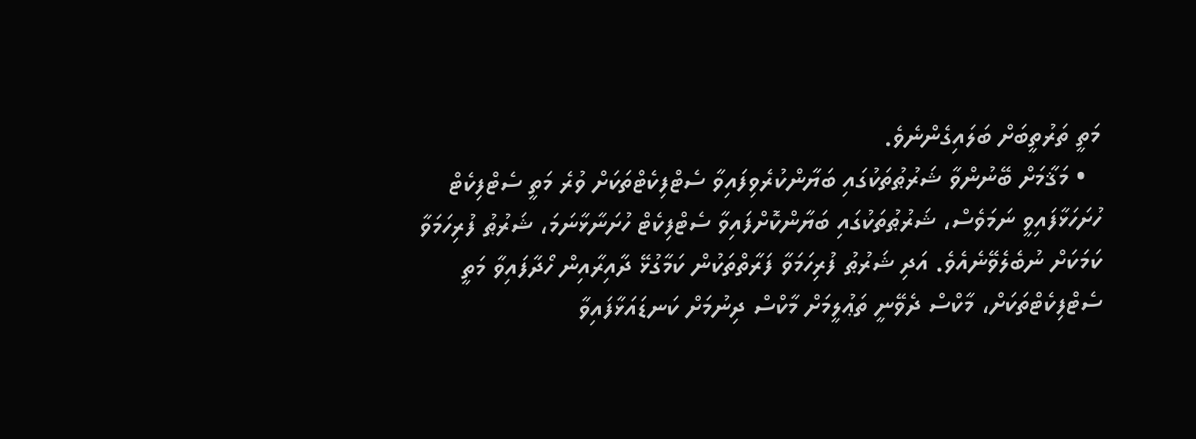މަތީ ތަރުތީބަށް ބަލައިގެންނެވެ.
  • މަޤާމަށް ބޭނުންވާ ޝަރުޠުތަކުގައި ބަޔާންކުރެވިފައިވާ ސެޓްފިކެޓްތަކަށް ވުރެ މަތީ ސެޓްފިކެޓް ހުށަހަޅާފައިވީ ނަމަވެސް، ޝަރުޠުތަކުގައި ބަޔާންކޮށްފައިވާ ސެޓްފިކެޓް ހުށަނާޅާނަމަ، ޝަރުޠު ފުރިހަމަވާ ކަމަކަށް ނުބެލެވޭނެއެވެ. އަދި ޝަރުޠު ފުރިހަމަވާ ފަރާތްތަކުން ކަމާގުޅޭ ދާއިރާއިން ހޯދާފައިވާ މަތީ ސެޓްފިކެޓްތަކަށް، މާކްސް ދެވޭނީ ތަޢުލީމަށް މާކްސް ދިނުމަށް ކަނޑައަޅާފައިވާ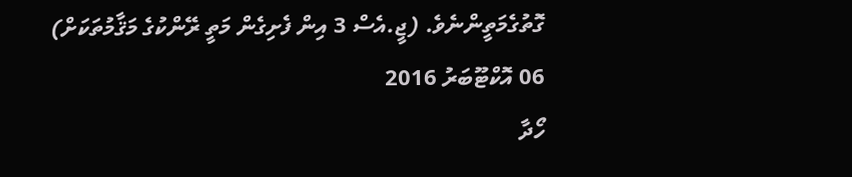ގޮތުގެމަތީންނެވެ. (ޖީ.އެސް 3 އިން ފެށިގެން މަތީ ރޭންކުގެ މަޤާމުތަކަށް)
06 އޮކްޓޫބަރު 2016
ހޯދާ